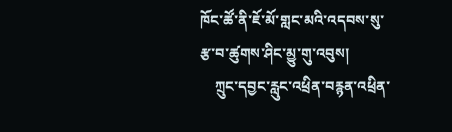ཁོང་ཚོ་ནི་ཇོ་མོ་གླང་མའི་འདབས་སུ་རྩ་བ་ཚུགས་ཤིང་མྱུ་གུ་འབུས།
    ཀྲུང་དབྱང་རླུང་འཕྲིན་བརྙན་འཕྲིན་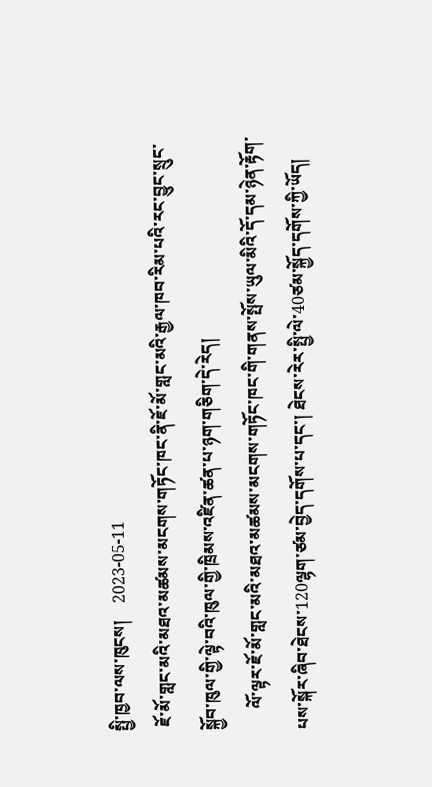སྤྱི་ཁྱབ་ལས་ཁུངས།    2023-05-11
 ཇོ་མོ་གླང་མའི་མཐའ་མཚམས་མངགས་གཏོང་ཁང་ནི་ཇོ་མོ་གླང་མའི་རྒྱལ་ཁབ་རིམ་པའི་རང་བྱུང་སྲུང་སྐྱོབ་ཁུལ་གྱི་ལྟེ་བའི་ཁུལ་གྱི་ཁྲིམས་འཛིན་ཚན་པ་ཉག་གཅིག་དེ་རེད།
     ལོ་ལྟར་ཇོ་མོ་གླང་མའི་མཐའ་མཚམས་མངགས་གཏོང་ཁང་གི་གནས་སྤོས་ཡུལ་མིའི་དོ་དམ་ཉེན་རྟོག་པས་སྐོར་ཞིབ་ཐེངས་120ལྷག་ཙམ་བྱེད་དགོས་པ་དང་། ཐེངས་རེར་སྤྱི་ལེ་40ཙམ་སྐྱོད་དགོས་ཀྱི་ཡོད།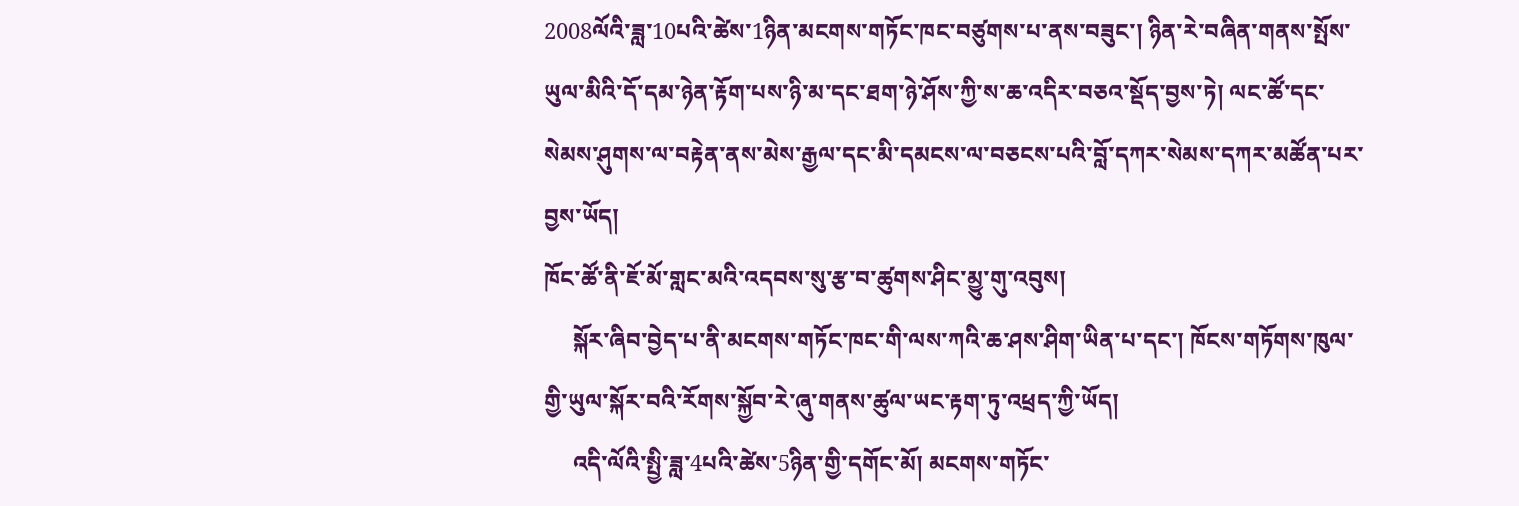2008ལོའི་ཟླ་10པའི་ཚེས་1ཉིན་མངགས་གཏོང་ཁང་བཙུགས་པ་ནས་བཟུང་། ཉིན་རེ་བཞིན་གནས་སྤོས་ཡུལ་མིའི་དོ་དམ་ཉེན་རྟོག་པས་ཉི་མ་དང་ཐག་ཉེ་ཤོས་ཀྱི་ས་ཆ་འདིར་བཅའ་སྡོད་བྱས་ཏེ། ལང་ཚོ་དང་སེམས་ཤུགས་ལ་བརྟེན་ནས་མེས་རྒྱལ་དང་མི་དམངས་ལ་བཅངས་པའི་བློ་དཀར་སེམས་དཀར་མཚོན་པར་བྱས་ཡོད།
ཁོང་ཚོ་ནི་ཇོ་མོ་གླང་མའི་འདབས་སུ་རྩ་བ་ཚུགས་ཤིང་མྱུ་གུ་འབུས།
     སྐོར་ཞིབ་བྱེད་པ་ནི་མངགས་གཏོང་ཁང་གི་ལས་ཀའི་ཆ་ཤས་ཤིག་ཡིན་པ་དང་། ཁོངས་གཏོགས་ཁུལ་གྱི་ཡུལ་སྐོར་བའི་རོགས་སྐྱོབ་རེ་ཞུ་གནས་ཚུལ་ཡང་རྟག་ཏུ་འཕྲད་ཀྱི་ཡོད།
     འདི་ལོའི་སྤྱི་ཟླ་4པའི་ཚེས་5ཉིན་གྱི་དགོང་མོ། མངགས་གཏོང་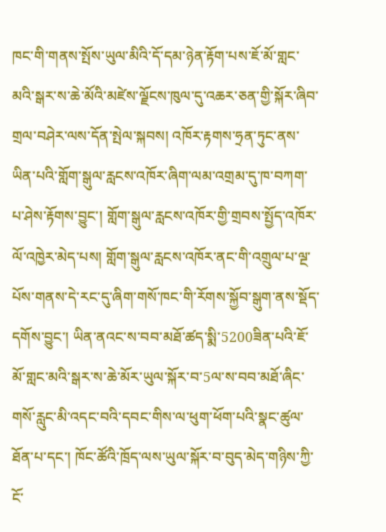ཁང་གི་གནས་སྤོས་ཡུལ་མིའི་དོ་དམ་ཉེན་རྟོག་པས་ཇོ་མོ་གླང་མའི་སྒར་ས་ཆེ་མོའི་མཛེས་ལྗོངས་ཁུལ་དུ་འཆར་ཅན་གྱི་སྐོར་ཞིབ་གྲལ་བཤེར་ལས་དོན་སྤེལ་སྐབས། འཁོར་རྟགས་ཧྲན་ཏུང་ནས་ཡིན་པའི་གློག་སྒུལ་རླངས་འཁོར་ཞིག་ལམ་འགྲམ་དུ་ཁ་བཀག་པ་ཤེས་རྟོགས་བྱུང་། གློག་སྒུལ་རླངས་འཁོར་གྱི་གྲབས་སྤྱོད་འཁོར་ལོ་འཁྱེར་མེད་པས། གློག་སྒུལ་རླངས་འཁོར་ནང་གི་འགྲུལ་པ་ལྔ་པོས་གནས་དེ་རང་དུ་ཞིག་གསོ་ཁང་གི་རོགས་སྐྱོབ་སྒུག་ནས་སྡོད་དགོས་བྱུང་། ཡིན་ནའང་ས་བབ་མཐོ་ཚད་སྨི་5200ཟིན་པའི་ཇོ་མོ་གླང་མའི་སྒར་ས་ཆེ་མོར་ཡུལ་སྐོར་བ་5ལ་ས་བབ་མཐོ་ཞིང་གསོ་རླུང་མི་འདང་བའི་དབང་གིས་ལ་ཕུག་ཕོག་པའི་སྣང་ཚུལ་ཐོན་པ་དང་། ཁོང་ཚོའི་ཁྲོད་ལས་ཡུལ་སྐོར་བ་བུད་མེད་གཉིས་ཀྱི་ངོ་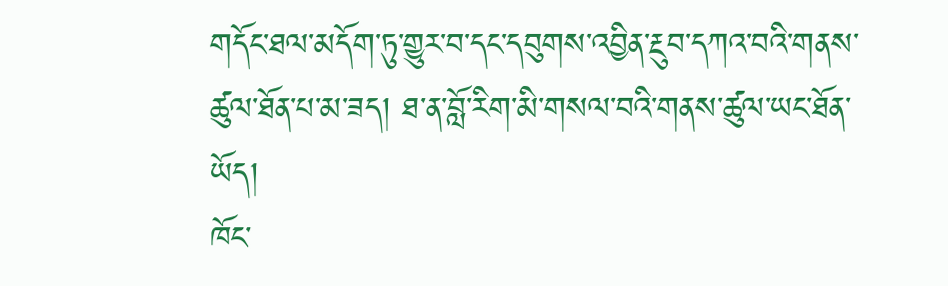གདོང་ཐལ་མདོག་ཏུ་གྱུར་བ་དང་དབུགས་འབྱིན་རྔུབ་དཀའ་བའི་གནས་ཚུལ་ཐོན་པ་མ་ཟད། ཐ་ན་བློ་རིག་མི་གསལ་བའི་གནས་ཚུལ་ཡང་ཐོན་ཡོད།
ཁོང་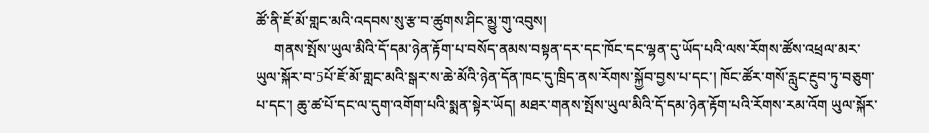ཚོ་ནི་ཇོ་མོ་གླང་མའི་འདབས་སུ་རྩ་བ་ཚུགས་ཤིང་མྱུ་གུ་འབུས།
     གནས་སྤོས་ཡུལ་མིའི་དོ་དམ་ཉེན་རྟོག་པ་བསོད་ནམས་བསྟན་དར་དང་ཁོང་དང་ལྷན་དུ་ཡོད་པའི་ལས་རོགས་ཚོས་འཕྲལ་མར་ཡུལ་སྐོར་བ་5པོ་ཇོ་མོ་གླང་མའི་སྒར་ས་ཆེ་མོའི་ཉེན་དོན་ཁང་དུ་ཁྲིད་ནས་རོགས་སྐྱོབ་བྱས་པ་དང་། ཁོང་ཚོར་གསོ་རླུང་རྔུབ་ཏུ་བཅུག་པ་དང་། ཆུ་ཚ་པོ་དང་ལ་དུག་འགོག་པའི་སྨན་སྟེར་ཡོད། མཐར་གནས་སྤོས་ཡུལ་མིའི་དོ་དམ་ཉེན་རྟོག་པའི་རོགས་རམ་འོག ཡུལ་སྐོར་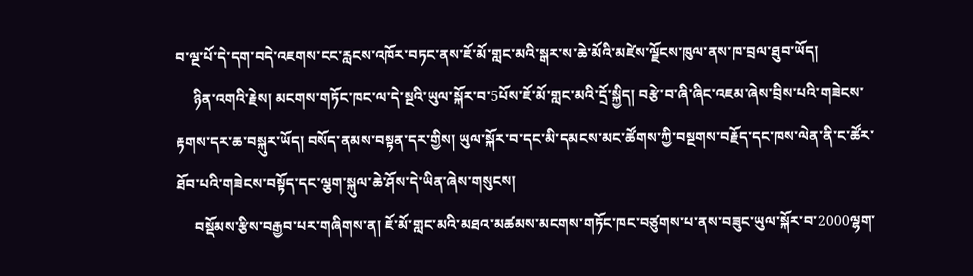བ་ལྔ་པོ་དེ་དག་བདེ་འཇགས་ངང་རླངས་འཁོར་བཏང་ནས་ཇོ་མོ་གླང་མའི་སྒར་ས་ཆེ་མོའི་མཛེས་ལྗོངས་ཁུལ་ནས་ཁ་བྲལ་ཐུབ་ཡོད།
     ཉིན་འགའི་རྗེས། མངགས་གཏོང་ཁང་ལ་དེ་སྔའི་ཡུལ་སྐོར་བ་5པོས་ཇོ་མོ་གླང་མའི་དྲོ་སྐྱིད། བརྩེ་བ་ཞི་ཞིང་འཇམ་ཞེས་བྲིས་པའི་གཟེངས་རྟགས་དར་ཆ་བསྐུར་ཡོད། བསོད་ནམས་བསྟན་དར་གྱིས། ཡུལ་སྐོར་བ་དང་མི་དམངས་མང་ཚོགས་ཀྱི་བསྔགས་བརྗོད་དང་ཁས་ལེན་ནི་ང་ཚོར་ཐོབ་པའི་གཟེངས་བསྟོད་དང་ལྕག་སྐུལ་ཆེ་ཤོས་དེ་ཡིན་ཞེས་གསུངས།
     བསྡོམས་རྩིས་བརྒྱབ་པར་གཞིགས་ན། ཇོ་མོ་གླང་མའི་མཐའ་མཚམས་མངགས་གཏོང་ཁང་བཙུགས་པ་ནས་བཟུང་ཡུལ་སྐོར་བ་2000ལྷག་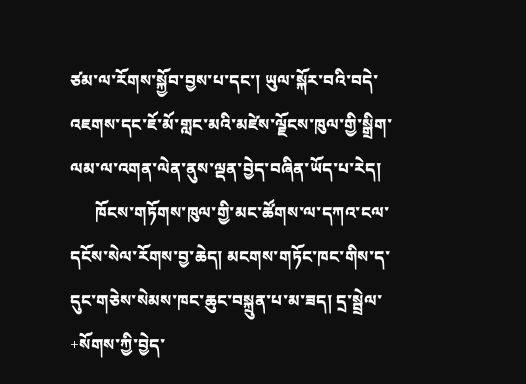ཙམ་ལ་རོགས་སྐྱོབ་བྱས་པ་དང་། ཡུལ་སྐོར་བའི་བདེ་འཇགས་དང་ཇོ་མོ་གླང་མའི་མཛེས་ལྗོངས་ཁུལ་གྱི་སྒྲིག་ལམ་ལ་འགན་ལེན་ནུས་ལྡན་བྱེད་བཞིན་ཡོད་པ་རེད།
      ཁོངས་གཏོགས་ཁུལ་གྱི་མང་ཚོགས་ལ་དཀའ་ངལ་དངོས་སེལ་རོགས་བྱ་ཆེད། མངགས་གཏོང་ཁང་གིས་ད་དུང་གཅེས་སེམས་ཁང་ཆུང་བསྐྲུན་པ་མ་ཟད། དྲ་སྦྲེལ་+སོགས་ཀྱི་བྱེད་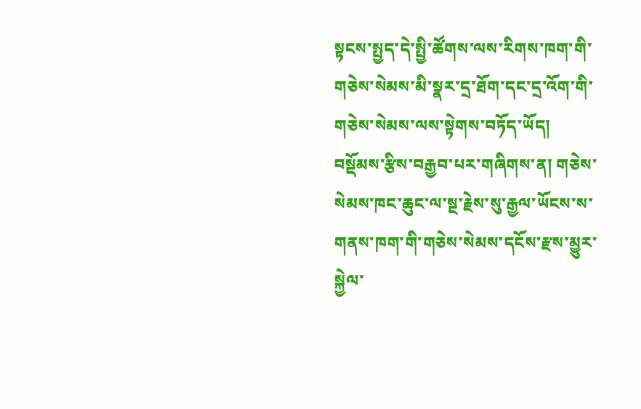སྟངས་སྤྱད་དེ་སྤྱི་ཚོགས་ལས་རིགས་ཁག་གི་གཅེས་སེམས་མི་སྣར་དྲ་ཐོག་དང་དྲ་འོག་གི་གཅེས་སེམས་ལས་སྟེགས་བཏོད་ཡོད། བསྡོམས་རྩིས་བརྒྱབ་པར་གཞིགས་ན། གཅེས་སེམས་ཁང་ཆུང་ལ་སྔ་རྗེས་སུ་རྒྱལ་ཡོངས་ས་གནས་ཁག་གི་གཅེས་སེམས་དངོས་རྫས་མྱུར་སྐྱེལ་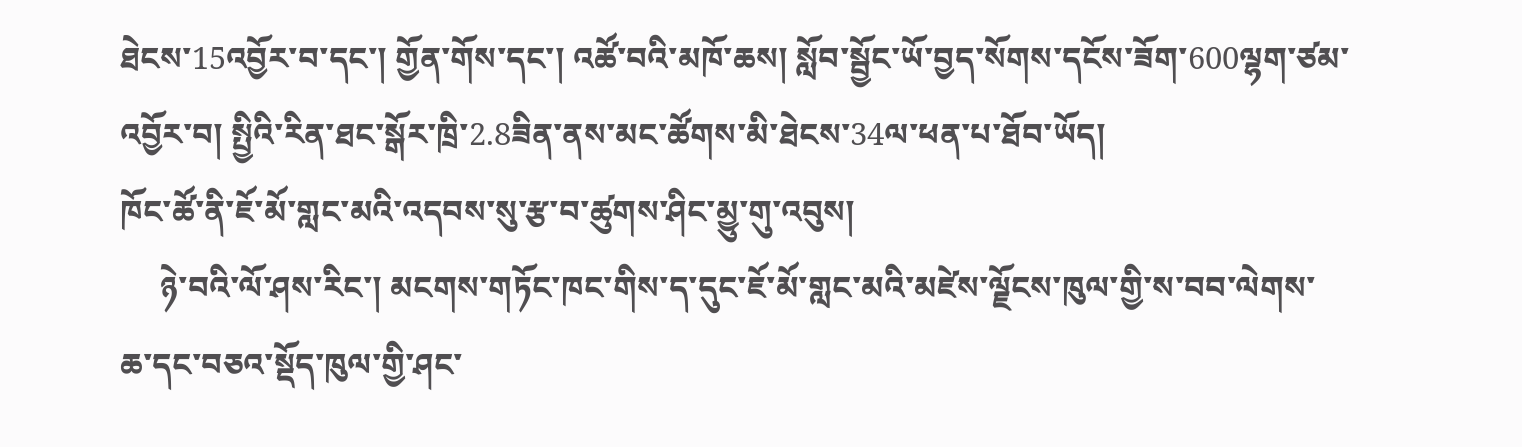ཐེངས་15འབྱོར་བ་དང་། གྱོན་གོས་དང་། འཚོ་བའི་མཁོ་ཆས། སློབ་སྦྱོང་ཡོ་བྱད་སོགས་དངོས་ཟོག་600ལྷག་ཙམ་འབྱོར་བ། སྤྱིའི་རིན་ཐང་སྒོར་ཁྲི་2.8ཟིན་ནས་མང་ཚོགས་མི་ཐེངས་34ལ་ཕན་པ་ཐོབ་ཡོད།
ཁོང་ཚོ་ནི་ཇོ་མོ་གླང་མའི་འདབས་སུ་རྩ་བ་ཚུགས་ཤིང་མྱུ་གུ་འབུས།
     ཉེ་བའི་ལོ་ཤས་རིང་། མངགས་གཏོང་ཁང་གིས་ད་དུང་ཇོ་མོ་གླང་མའི་མཛེས་ལྗོངས་ཁུལ་གྱི་ས་བབ་ལེགས་ཆ་དང་བཅའ་སྡོད་ཁུལ་གྱི་ཤང་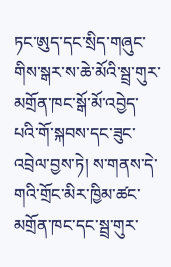ཏང་ཨུད་དང་སྲིད་གཞུང་གིས་སྒར་ས་ཆེ་མོའི་སྦྲ་གུར་མགྲོན་ཁང་སྒོ་མོ་འབྱེད་པའི་གོ་སྐབས་དང་ཟུང་འབྲེལ་བྱས་ཏེ། ས་གནས་དེ་གའི་གྲོང་མིར་ཁྱིམ་ཚང་མགྲོན་ཁང་དང་སྦྲ་གུར་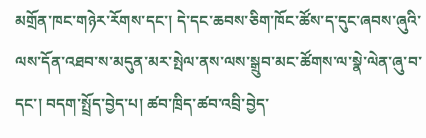མགྲོན་ཁང་གཉེར་རོགས་དང་། དེ་དང་ཆབས་ཅིག་ཁོང་ཚོས་ད་དུང་ཞབས་ཞུའི་ལས་དོན་འཐབ་ས་མདུན་མར་སྤེལ་ནས་ལས་སྒྲུབ་མང་ཚོགས་ལ་སྣེ་ལེན་ཞུ་བ་དང་། བདག་སྤྲོད་བྱེད་པ། ཚབ་ཁྲིད་ཚབ་འབྲི་བྱེད་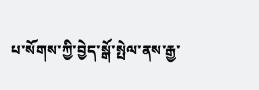པ་སོགས་ཀྱི་བྱེད་སྒོ་སྤེལ་ནས་རྒྱ་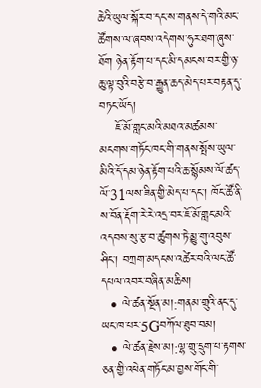ཆེའི་ཡུལ་སྐོར་བ་དང་ས་གནས་དེ་གའི་མང་ཚོགས་ལ་ཞབས་འདེགས་ཧུར་ཐག་ཞུས་ཐོག ཉེན་རྟོག་པ་དང་མི་དམངས་བར་གྱི་ཉ་ཆུ་ལྟ་བུའི་བརྩེ་བ་རྒྱུན་ཆད་མེད་པར་བརྟན་དུ་བཏང་ཡོད།
    ཇོ་མོ་གླང་མའི་མཐའ་མཚམས་མངགས་གཏོང་ཁང་གི་གནས་སྤོས་ཡུལ་མིའི་དོ་དམ་ཉེན་རྟོག་པའི་ཆ་སྙོམས་ལོ་ཚད་ལོ་31ལས་ཟིན་གྱི་མེད་པ་དང་། ཁོང་ཚོ་ནི་ས་བོན་རྡོག་རེ་རེ་འདྲ་བར་ཇོ་མོ་གླང་མའི་འདབས་སུ་རྩ་བ་ཚུགས་ཏེ་མྱུ་གུ་འབུས་ཤིང་། བཀྲག་མདངས་འཚེར་བའི་ལང་ཚོ་དཔལ་འབར་བཞིན་མཆིས།
  • ལེ་ཚན་སྔོན་མ།:གནམ་གྲུའི་ནང་དུ་ཡང་ཁ་པར་5Gབཀོལ་ཐུབ་བམ།
  • ལེ་ཚན་རྗེས་མ།:ལྷ་གྲུ་དྲུག་པ་རྟགས་ཅན་གྱི་འཕེན་གཏོང་མ་བྱས་གོང་གི་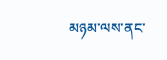མཉམ་ལས་ནང་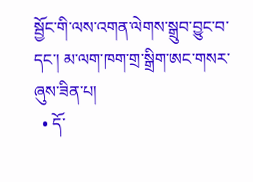སྦྱོང་གི་ལས་འགན་ལེགས་སྒྲུབ་བྱུང་བ་དང་། མ་ལག་ཁག་གྲ་སྒྲིག་ཨང་གསར་ཞུས་ཟིན་པ།
  • དོ་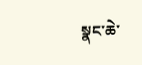སྣང་ཆེ་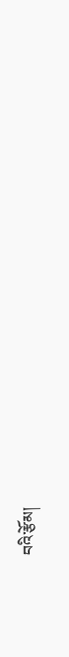བའི་རྩོམ།